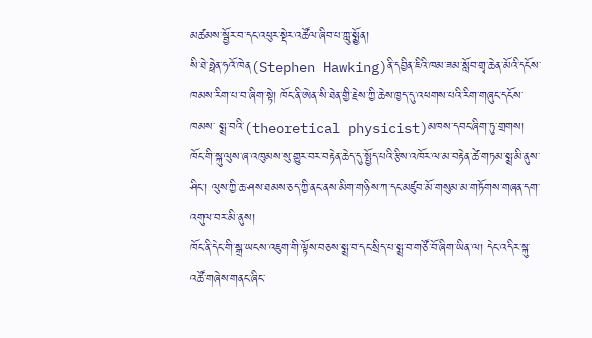མཚམས་སྦྱོར་བ་དང་འཕུར་སྡེར་འཚོལ་ཞིབ་པ་ཀླུ་སྨྱོན།
སི་ཐེ་ཧྥེན་ཧའོ་ཁེན(Stephen Hawking)ནི་དབྱིན་ཇིའི་ཁམ་ཟམ་སློབ་གྲྭ་ཆེན་མོའི་དངོས་ཁམས་རིག་པ་བ་ཞིག་སྟེ། ཁོང་ནི་ཨེན་སི་ཐེན་གྱི་རྗེས་ཀྱི་ཆེས་ཁྱད་དུ་འཕགས་པའི་རིག་གཞུང་དངོས་ཁམས་ སྨྲ་བའི་(theoretical physicist)མཁས་དབང་ཞིག་ཏུ་གྲགས། ཁོང་གི་སྐུ་ལུས་ཞ་འཁུམས་སུ་གྱུར་བར་བརྟེན་ཆེད་དུ་སྤྱོད་པའི་རྩིས་འཁོར་ལ་མ་བརྟེན་ཚེ་གཏམ་སྨྲ་མི་ནུས་ཤིང་། ལུས་ཀྱི་ཆ་ཤས་ཐམས་ཅད་ཀྱི་ནང་ནས་མིག་གཉིས་ཀ་དང་མཛུབ་མོ་གསུམ་མ་གཏོགས་གཞན་དག་འགུལ་བར་མི་ནུས།
ཁོང་ནི་དེང་གི་སྒྲ་ཡངས་འཇུག་གི་ལྟོས་བཅས་སྨྲ་བ་དང་སྲིད་པ་སྨྲ་བ་གཙོ་བོ་ཞིག་ཡིན་ལ། དེང་འདིར་སྐུ་འཚོ་གཞེས་གནང་ཞིང་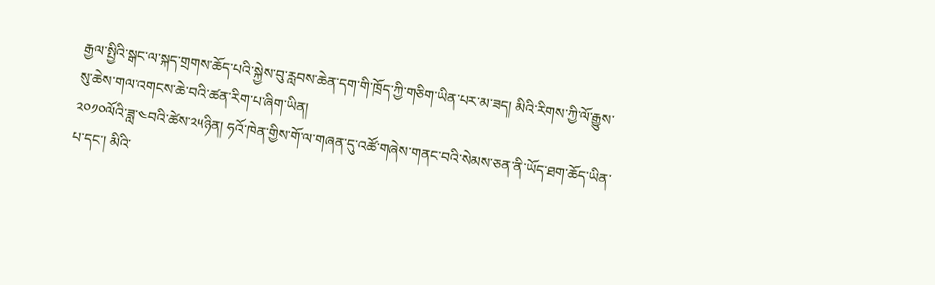རྒྱལ་སྤྱིའི་སྒང་ལ་སྐད་གྲགས་ཆོད་པའི་སྐྱེས་བུ་རླབས་ཆེན་དག་གི་ཁྲོད་ཀྱི་གཅིག་ཡིན་པར་མ་ཟད། མིའི་རིགས་ཀྱི་ལོ་རྒྱུས་སུ་ཆེས་གལ་འགངས་ཆེ་བའི་ཚན་རིག་པ་ཞིག་ཡིན།
༢༠༡༠ལོའི་ཟླ་༤བའི་ཚེས་༢༥ཉིན། ཧའོ་ཁེན་གྱིས་གོ་ལ་གཞན་དུ་འཚོ་གཞེས་གནང་བའི་སེམས་ཅན་ནི་ཡོད་ཐག་ཆོད་ཡིན་པ་དང་། མིའི་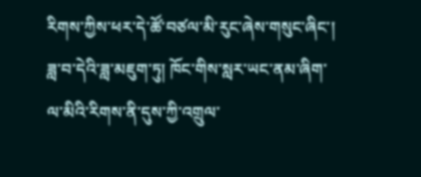རིགས་ཀྱིས་ཕར་དེ་ཚོ་བཙལ་མི་རུང་ཞེས་གསུང་ཞིང་། ཟླ་བ་དེའི་ཟླ་མཇུག་ཏུ། ཁོང་གིས་སླར་ཡང་ནམ་ཞིག་ལ་མིའི་རིགས་ནི་དུས་ཀྱི་འགྲུལ་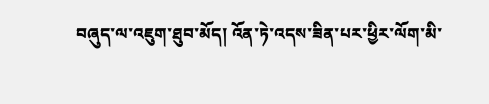བཞུད་ལ་འཇུག་ཐུབ་མོད། འོན་ཏེ་འདས་ཟིན་པར་ཕྱིར་ལོག་མི་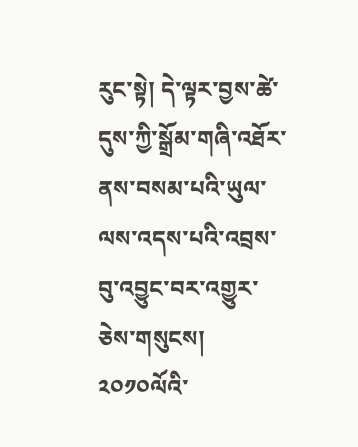རུང་སྟེ། དེ་ལྟར་བྱས་ཚེ་དུས་ཀྱི་སྒྲོམ་གཞི་འཐོར་ནས་བསམ་པའི་ཡུལ་ལས་འདས་པའི་འབྲས་བུ་འབྱུང་བར་འགྱུར་ཅེས་གསུངས།
༢༠༡༠ལོའི་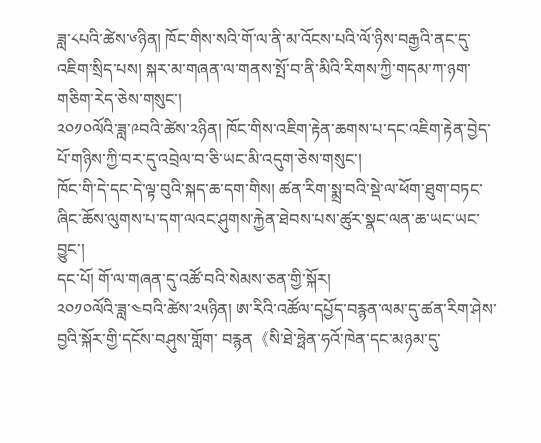ཟླ་༨པའི་ཚེས་༦ཉིན། ཁོང་གིས་སའི་གོ་ལ་ནི་མ་འོངས་པའི་ལོ་ཉིས་བརྒྱའི་ནང་དུ་འཇིག་སྲིད་པས། སྐར་མ་གཞན་ལ་གནས་སྤོ་བ་ནི་མིའི་རིགས་ཀྱི་གདམ་ཀ་ཉག་གཅིག་རེད་ཅེས་གསུང་།
༢༠༡༠ལོའི་ཟླ་༩བའི་ཚེས་༢ཉིན། ཁོང་གིས་འཇིག་རྟེན་ཆགས་པ་དང་འཇིག་རྟེན་བྱེད་པོ་གཉིས་ཀྱི་བར་དུ་འབྲེལ་བ་ཅི་ཡང་མི་འདུག་ཅེས་གསུང་།
ཁོང་གི་དེ་དང་དེ་ལྟ་བུའི་སྐད་ཆ་དག་གིས། ཚན་རིག་སྨྲ་བའི་སྡེ་ལ་ཕོག་ཐུག་བཏང་ཞིང་ཆོས་ལུགས་པ་དག་ལའང་ཤུགས་རྐྱེན་ཐེབས་པས་ཚུར་སྣང་ལན་ཆ་ཡང་ཡང་བྱུང་།
དང་པོ། གོ་ལ་གཞན་དུ་འཚོ་བའི་སེམས་ཅན་གྱི་སྐོར།
༢༠༡༠ལོའི་ཟླ་༤བའི་ཚེས་༢༥ཉིན། ཨ་རིའི་འཚོལ་དཔྱོད་བརྙན་ལམ་དུ་ཚན་རིག་ཤེས་བྱའི་སྐོར་གྱི་དངོས་བཤུས་གློག་ བརྙན《སི་ཐེ་ཧྥེན་ཧའོ་ཁེན་དང་མཉམ་དུ་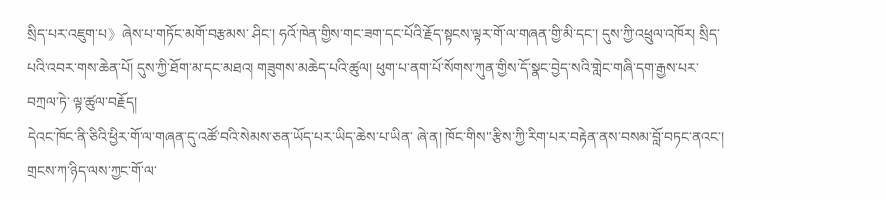སྲིད་པར་འཇུག་པ》ཞེས་པ་གཏོང་མགོ་བརྩམས་ ཤིང་། ཧའོ་ཁེན་གྱིས་གང་ཟག་དང་པོའི་རྗོད་སྟངས་ལྟར་གོ་ལ་གཞན་གྱི་མི་དང་། དུས་ཀྱི་འཕྲུལ་འཁོར། སྲིད་པའི་འབར་གས་ཆེན་པོ། དུས་ཀྱི་ཐོག་མ་དང་མཐའ། གཟུགས་མཆེད་པའི་ཚུལ། ཕུག་པ་ནག་པོ་སོགས་ཀུན་གྱིས་དོ་སྣང་བྱེད་སའི་གླེང་གཞི་དག་རྒྱས་པར་བཀྲལ་ཏེ་ ལྟ་ཚུལ་བརྗོད།
དེའང་ཁོང་ནི་ཅིའི་ཕྱིར་གོ་ལ་གཞན་དུ་འཚོ་བའི་སེམས་ཅན་ཡོད་པར་ཡིད་ཆེས་པ་ཡིན་ ཞེ་ན། ཁོང་གིས"རྩིས་ཀྱི་རིག་པར་བརྟེན་ནས་བསམ་བློ་བཏང་ནའང་། གྲངས་ཀ་ཉིད་ལས་ཀྱང་གོ་ལ་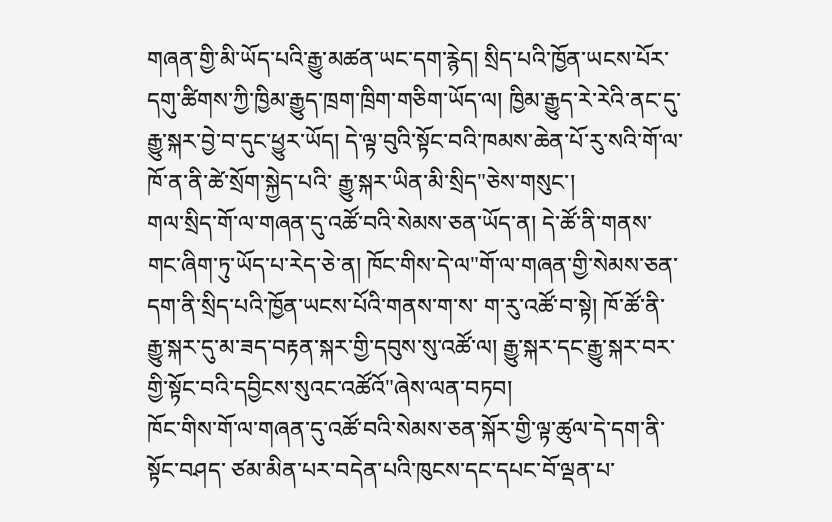གཞན་གྱི་མི་ཡོད་པའི་རྒྱུ་མཚན་ཡང་དག་རྙེད། སྲིད་པའི་ཁྱོན་ཡངས་པོར་དགུ་ཚིགས་ཀྱི་ཁྱིམ་རྒྱུད་ཁྲག་ཁྲིག་གཅིག་ཡོད་ལ། ཁྱིམ་རྒྱུད་རེ་རེའི་ནང་དུ་རྒྱུ་སྐར་བྱེ་བ་དུང་ཕྱུར་ཡོད། དེ་ལྟ་བུའི་སྟོང་བའི་ཁམས་ཆེན་པོ་རུ་སའི་གོ་ལ་ཁོ་ན་ནི་ཚེ་སྲོག་སྐྱེད་པའི་ རྒྱུ་སྐར་ཡིན་མི་སྲིད"ཅེས་གསུང་།
གལ་སྲིད་གོ་ལ་གཞན་དུ་འཚོ་བའི་སེམས་ཅན་ཡོད་ན། དེ་ཚོ་ནི་གནས་གང་ཞིག་ཏུ་ཡོད་པ་རེད་ཅེ་ན། ཁོང་གིས་དེ་ལ"གོ་ལ་གཞན་གྱི་སེམས་ཅན་དག་ནི་སྲིད་པའི་ཁྱོན་ཡངས་པོའི་གནས་ག་ས་ ག་རུ་འཚོ་བ་སྟེ། ཁོ་ཚོ་ནི་རྒྱུ་སྐར་དུ་མ་ཟད་བརྟན་སྐར་གྱི་དབུས་སུ་འཚོ་ལ། རྒྱུ་སྐར་དང་རྒྱུ་སྐར་བར་གྱི་སྟོང་བའི་དབྱིངས་སུའང་འཚོའོ"ཞེས་ལན་བཏབ།
ཁོང་གིས་གོ་ལ་གཞན་དུ་འཚོ་བའི་སེམས་ཅན་སྐོར་གྱི་ལྟ་ཚུལ་དེ་དག་ནི་སྟོང་བཤད་ ཙམ་མིན་པར་བདེན་པའི་ཁུངས་དང་དཔང་བོ་ལྡན་པ་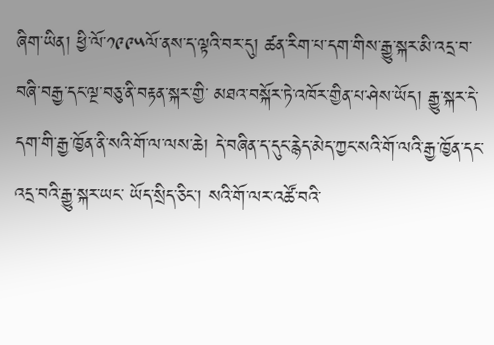ཞིག་ཡིན། ཕྱི་ལོ་༡༩༩༥ལོ་ནས་ད་ལྟའི་བར་དུ། ཚན་རིག་པ་དག་གིས་རྒྱུ་སྐར་མི་འདྲ་བ་བཞི་བརྒྱ་དང་ལྔ་བཅུ་ནི་བརྟན་སྐར་གྱི་ མཐའ་བསྐོར་ཏེ་འཁོར་གྱིན་པ་ཤེས་ཡོད། རྒྱུ་སྐར་དེ་དག་གི་རྒྱ་ཁྱོན་ནི་སའི་གོ་ལ་ལས་ཆེ། དེ་བཞིན་ད་དུང་རྙེད་མེད་ཀྱང་སའི་གོ་ལའི་རྒྱ་ཁྱོན་དང་འདྲ་བའི་རྒྱུ་སྐར་ཡང་ ཡོད་སྲིད་ཅིང་། སའི་གོ་ལར་འཚོ་བའི་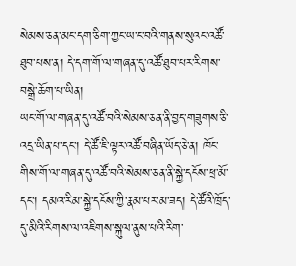སེམས་ཅན་མང་དག་ཅིག་ཀྱང་ཡ་ང་བའི་གནས་སུའང་འཚོ་ཐུབ་པས་ན། དེ་དག་གོ་ལ་གཞན་དུ་འཚོ་ཐུབ་པར་རིགས་བསྒྲེ་ཆོག་པ་ཡིན།
ཡང་གོ་ལ་གཞན་དུ་འཚོ་བའི་སེམས་ཅན་ནི་བྱད་གཟུགས་ཅི་འདྲ་ཡིན་པ་དང་། དེ་ཚོ་ཇི་ལྟར་འཚོ་བཞིན་ཡོད་ཅེ་ན། ཁོང་གིས་གོ་ལ་གཞན་དུ་འཚོ་བའི་སེམས་ཅན་ནི་སྐྱེ་དངོས་ཕྲ་མོ་དང་། དམའ་རིམ་སྐྱེ་དངོས་ཀྱི་རྣམ་པར་མ་ཟད། དེ་ཚོའི་ཁྲོད་དུ་མིའི་རིགས་ལ་འཇིགས་སྐུལ་ནུས་པའི་རིག་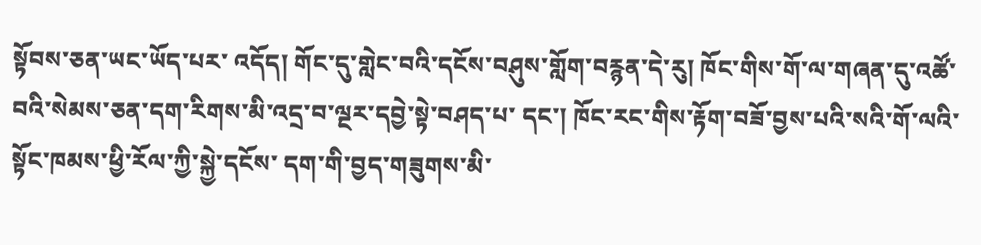སྟོབས་ཅན་ཡང་ཡོད་པར་ འདོད། གོང་དུ་གླེང་བའི་དངོས་བཤུས་གློག་བརྙན་དེ་རུ། ཁོང་གིས་གོ་ལ་གཞན་དུ་འཚོ་བའི་སེམས་ཅན་དག་རིགས་མི་འདྲ་བ་ལྔར་དབྱེ་སྟེ་བཤད་པ་ དང་། ཁོང་རང་གིས་རྟོག་བཟོ་བྱས་པའི་སའི་གོ་ལའི་སྟོང་ཁམས་ཕྱི་རོལ་ཀྱི་སྐྱེ་དངོས་ དག་གི་བྱད་གཟུགས་མི་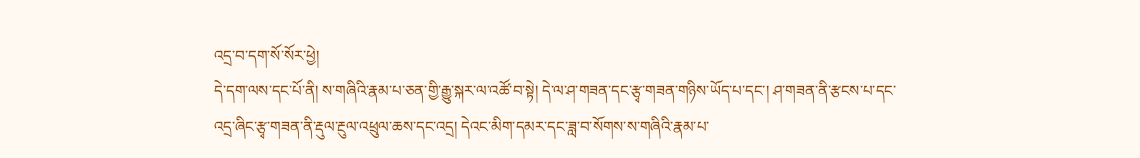འདྲ་བ་དག་སོ་སོར་ཕྱེ།
དེ་དག་ལས་དང་པོ་ནི། ས་གཞིའི་རྣམ་པ་ཅན་གྱི་རྒྱུ་སྐར་ལ་འཚོ་བ་སྟེ། དེ་ལ་ཤ་གཟན་དང་རྩྭ་གཟན་གཉིས་ཡོད་པ་དང་། ཤ་གཟན་ནི་རྩངས་པ་དང་འདྲ་ཞིང་རྩྭ་གཟན་ནི་རྡུལ་རྔུལ་འཕྲུལ་ཆས་དང་འདྲ། དེའང་མིག་དམར་དང་ཟླ་བ་སོགས་ས་གཞིའི་རྣམ་པ་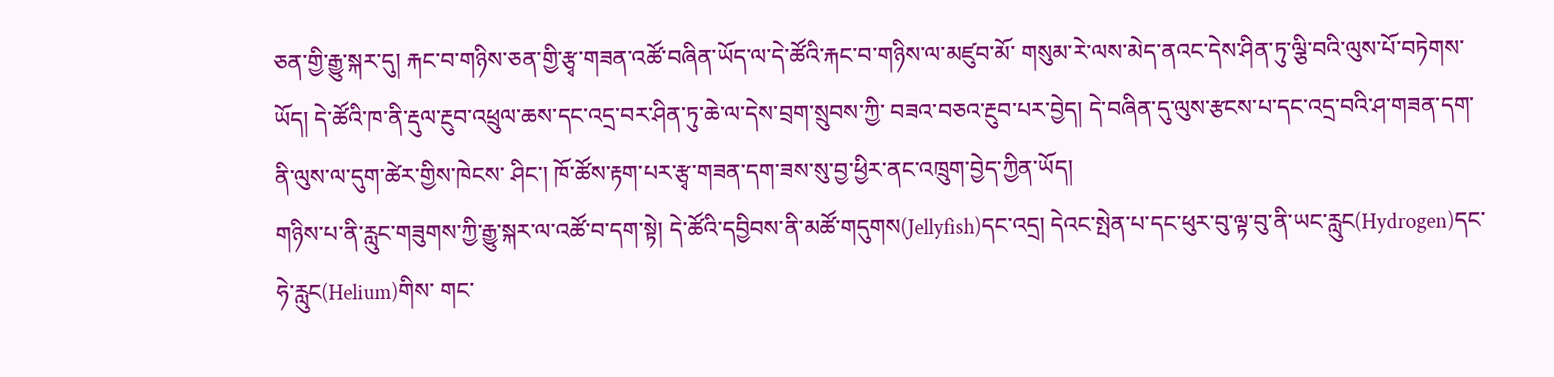ཅན་གྱི་རྒྱུ་སྐར་དུ། རྐང་བ་གཉིས་ཅན་གྱི་རྩྭ་གཟན་འཚོ་བཞིན་ཡོད་ལ་དེ་ཚོའི་རྐང་བ་གཉིས་ལ་མཛུབ་མོ་ གསུམ་རེ་ལས་མེད་ནའང་དེས་ཤིན་ཏུ་ལྕི་བའི་ལུས་པོ་བཏེགས་ཡོད། དེ་ཚོའི་ཁ་ནི་རྡུལ་རྔུབ་འཕྲུལ་ཆས་དང་འདྲ་བར་ཤིན་ཏུ་ཆེ་ལ་དེས་བྲག་སྲུབས་ཀྱི་ བཟའ་བཅའ་རྔུབ་པར་བྱེད། དེ་བཞིན་དུ་ལུས་རྩངས་པ་དང་འདྲ་བའི་ཤ་གཟན་དག་ནི་ལུས་ལ་དུག་ཚེར་གྱིས་ཁེངས་ ཤིང་། ཁོ་ཚོས་རྟག་པར་རྩྭ་གཟན་དག་ཟས་སུ་བྱ་ཕྱིར་ནང་འཁྲུག་བྱེད་ཀྱིན་ཡོད།
གཉིས་པ་ནི་རླུང་གཟུགས་ཀྱི་རྒྱུ་སྐར་ལ་འཚོ་བ་དག་སྟེ། དེ་ཚོའི་དབྱིབས་ནི་མཚོ་གདུགས(Jellyfish)དང་འདྲ། དེའང་སྤེན་པ་དང་ཕུར་བུ་ལྟ་བུ་ནི་ཡང་རླུང(Hydrogen)དང་ཧེ་རླུང(Helium)གིས་ གང་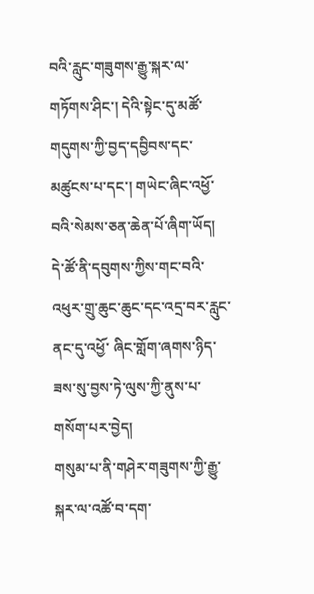བའི་རླུང་གཟུགས་རྒྱུ་སྐར་ལ་གཏོགས་ཤིང་། དེའི་སྟེང་དུ་མཚོ་གདུགས་ཀྱི་བྱད་དབྱིབས་དང་མཚུངས་པ་དང་། གཡེང་ཞིང་འཕྱོ་བའི་སེམས་ཅན་ཆེན་པོ་ཞིག་ཡོད། དེ་ཚོ་ནི་དབུགས་ཀྱིས་གང་བའི་འཕུར་གྲུ་ཆུང་ཆུང་དང་འདྲ་བར་རླུང་ནང་དུ་འཕྱོ་ ཞིང་གློག་ཞགས་ཉིད་ཟས་སུ་བྱས་ཏེ་ལུས་ཀྱི་ནུས་པ་གསོག་པར་བྱེད།
གསུམ་པ་ནི་གཤེར་གཟུགས་ཀྱི་རྒྱུ་སྐར་ལ་འཚོ་བ་དག་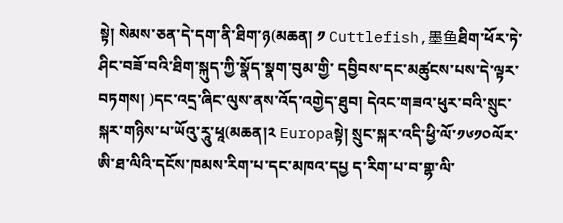སྟེ། སེམས་ཅན་དེ་དག་ནི་ཐིག་ཉ(མཆན། ༡ Cuttlefish,墨鱼ཐིག་ཕོར་ཏེ་ཤིང་བཟོ་བའི་ཐིག་སྐུད་ཀྱི་སྣོད་སྣག་བུམ་གྱི་ དབྱིབས་དང་མཚུངས་པས་དེ་ལྟར་བཏགས། )དང་འདྲ་ཞིང་ལུས་ནས་འོད་འགྱེད་ཐུབ། དེའང་གཟའ་ཕུར་བའི་སྲུང་སྐར་གཉིས་པ་ཡོའུ་རཱུ་ཕཱ(མཆན།༢ Europaསྟེ། སྲུང་སྐར་འདི་ཕྱི་ལོ་༡༦༡༠ལོར་ཨི་ཐ་ལིའི་དངོས་ཁམས་རིག་པ་དང་མཁའ་དཔྱ ད་རིག་པ་བ་གྷ་ལི་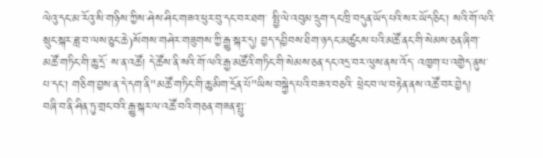ལེའུ་དང་མ་རོའུ་སི་གཉིས་ཀྱིས་ཤེས་ཤིང་གཟའ་ཕུར་བུ་དང་བར་ཐག་ སྤྱི་ལེ་འབུམ་དྲུག་དང་ཁྲི་བདུན་ཡོད་པའི་སར་ཡོད་ཅིང་། སའི་གོ་ལའི་སྲུང་སྐར་ཟླ་བ་ལས་ཅུང་ཆེ)སོགས་གཤེར་གཟུགས་ཀྱི་རྒྱུ་སྐར་དུ། བྱད་དབྱིབས་ཐིག་ཉ་དང་མཚུངས་པའི་མཚོ་ནང་གི་སེམས་ཅན་ཞིག་མཚོ་གཏིང་གི་ཆུ་དྲོ་ ས་ན་འཚོ། དེ་ཚོས་ནི་སའི་གོ་ལའི་རྒྱ་མཚོའི་གཏིང་གི་སེམས་ཅན་དང་འདྲ་བར་ལུས་ནས་འོད་ འཁྱག་པ་འགྱེད་ནུས་པ་དང་། གཅིག་བྱས་ན་དེ་དག་ནི"མཚོ་གཏིང་གི་ཆུ་མིག་དྲོན་པོ"ཡིས་བསྐྱེད་པའི་བཟའ་བཅའི་ ཕྲེང་བ་ལ་བརྟེན་ནས་འཚོ་བར་བྱེད།
བཞི་བ་ནི་ཤིན་ཏུ་གྲང་བའི་རྒྱུ་སྐར་ལ་འཚོ་བའི་གཅན་གཟན་སྤུ་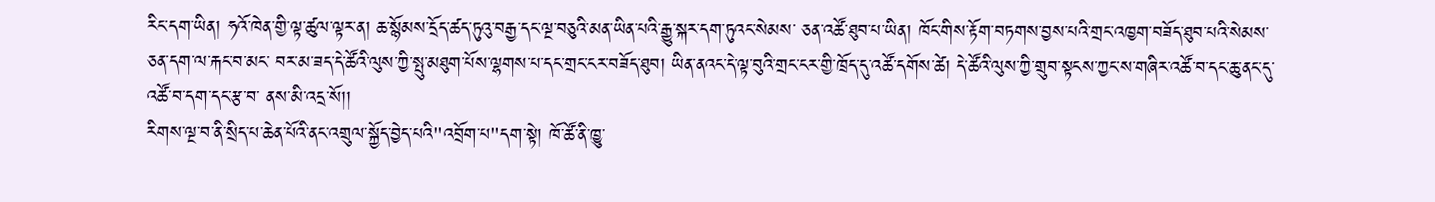རིང་དག་ཡིན། ཧའོ་ཁེན་གྱི་ལྟ་ཚུལ་ལྟར་ན། ཆ་སྙོམས་དྲོད་ཚད་ཏུའུ་བརྒྱ་དང་ལྔ་བཅུའི་མན་ཡིན་པའི་རྒྱུ་སྐར་དག་ཏུའང་སེམས་ ཅན་འཚོ་ཐུབ་པ་ཡིན། ཁོང་གིས་རྟོག་བཏགས་བྱས་པའི་གྲང་འཁྱག་བཟོད་ཐུབ་པའི་སེམས་ཅན་དག་ལ་རྐང་བ་མང་ བར་མ་ཟད་དེ་ཚོའི་ལུས་ཀྱི་སྤུ་མཐུག་པོས་ལྷགས་པ་དང་གྲང་ངར་བཟོད་ཐུབ། ཡིན་ནའང་དེ་ལྟ་བུའི་གྲང་ངར་གྱི་ཁྲོད་དུ་འཚོ་དགོས་ཚེ། དེ་ཚོའི་ལུས་ཀྱི་གྲུབ་སྟངས་ཀྱང་ས་གཞིར་འཚོ་བ་དང་ཆུ་ནང་དུ་འཚོ་བ་དག་དང་རྩ་བ་ ནས་མི་འདྲ་སོ།།
རིགས་ལྔ་བ་ནི་སྲིད་པ་ཆེན་པོའི་ནང་འགྲུལ་སྐྱོད་བྱེད་པའི"འབྲོག་པ"དག་སྟེ། ཁོ་ཚོ་ནི་ཁྱུ་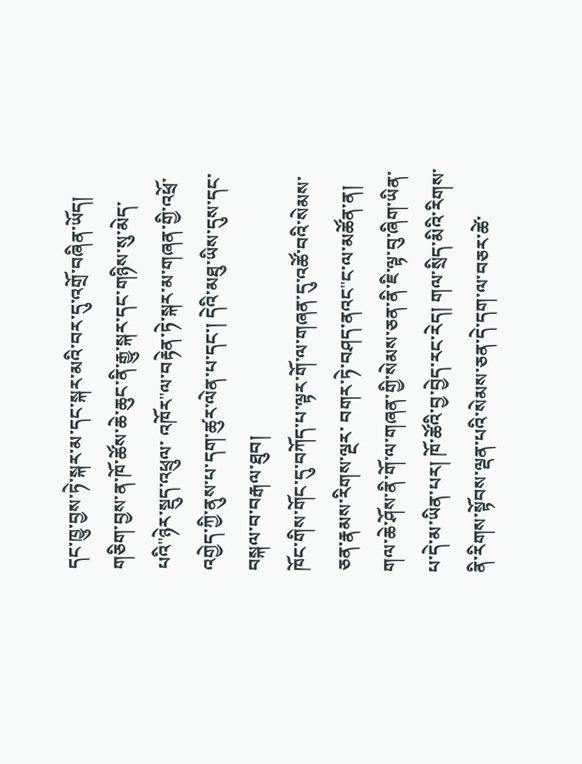དང་ཁྱུ་བྱས་ཏེ་སྐར་མ་དང་སྐར་མའི་བར་དུ་འགྲོ་བཞིན་ཡོད། གཅིག་བྱས་ན་ཁོ་ཚོས་ཆེ་ཆུང་ནི་རྒྱུ་སྐར་དང་གཉིས་སུ་མེད་པའི"ཉེར་སྡུད་འཕྲུལ་ འཁོར"ལ་བརྟེན་ཏེ་སྐར་མ་གཞན་གྱི་འཕྲོ་འགྱེད་ཀྱི་ནུས་པ་དག་ཚུར་ལེན་པ་དང་། དེའི་མཐུ་ཡིས་དུས་དང་བསྐལ་བ་བརྒལ་ཐུབ།
ཁོང་གིས་གོང་དུ་བཀོད་པ་ལྟར་གོ་ལ་གཞན་དུ་འཚོ་བའི་སེམས་ཅན་རྣམས་རིགས་ལྔར་ བགར་ཏེ་བཤད་ནའང"ང་ལ་མཚོན་ན། གལ་ཆེ་ཤོས་ནི་གོ་ལ་གཞན་གྱི་སེམས་ཅན་ནི་ཇི་ལྟ་བུ་ཞིག་ཡིན་པ་དེ་མ་ཡིན་པར། ཁོ་ཚོའི་བྱ་བྱེད་རང་རེད། གལ་སྲིད་མིའི་རིགས་ནི་རིགས་སྟོབས་ལྡན་པའི་སེམས་ཅན་དེ་དག་ལ་བཅར་ཚེ་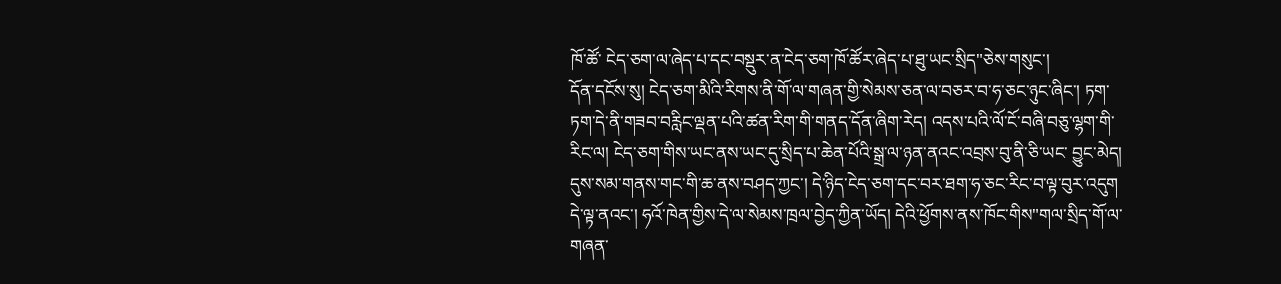ཁོ་ཚོ་ ངེད་ཅག་ལ་ཞེད་པ་དང་བསྡུར་ན་ངེད་ཅག་ཁོ་ཚོར་ཞེད་པ་ཐུ་ཡང་སྲིད"ཅེས་གསུང་།
དོན་དངོས་སུ། ངེད་ཅག་མིའི་རིགས་ནི་གོ་ལ་གཞན་གྱི་སེམས་ཅན་ལ་བཅར་བ་ཧ་ཅང་ཉུང་ཞིང་། ཏག་ཏག་དེ་ནི་གཟབ་བརླིང་ལྡན་པའི་ཚན་རིག་གི་གནད་དོན་ཞིག་རེད། འདས་པའི་ལོ་ངོ་བཞི་བཅུ་ལྷག་གི་རིང་ལ། ངེད་ཅག་གིས་ཡང་ནས་ཡང་དུ་སྲིད་པ་ཆེན་པོའི་སྒྲ་ལ་ཉན་ནའང་འབྲས་བུ་ནི་ཅི་ཡང་ བྱུང་མེད། དུས་སམ་གནས་གང་གི་ཆ་ནས་བཤད་ཀྱང་། དེ་ཉིད་ངེད་ཅག་དང་བར་ཐག་ཧ་ཅང་རིང་བ་ལྟ་བུར་འདུག དེ་ལྟ་ནའང་། ཧའོ་ཁེན་གྱིས་དེ་ལ་སེམས་ཁྲལ་བྱེད་ཀྱིན་ཡོད། དེའི་ཕྱོགས་ནས་ཁོང་གིས"གལ་སྲིད་གོ་ལ་གཞན་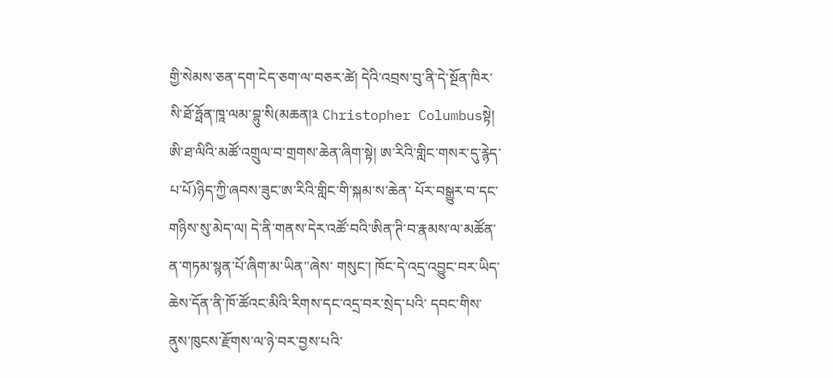གྱི་སེམས་ཅན་དག་ངེད་ཅག་ལ་བཅར་ཚེ། དེའི་འབྲས་བུ་ནི་དེ་སྔོན་ཁིར་སི་ཐོ་ཧྥོན་ཁཱ་ལམ་བྷུ་སི(མཆན།༣ Christopher Columbusསྟེ། ཨི་ཐ་ལིའི་མཚོ་འགྲུལ་བ་གྲགས་ཆེན་ཞིག་སྟེ། ཨ་རིའི་གླིང་གསར་དུ་རྙེད་པ་པོ)ཉིད་ཀྱི་ཞབས་ཟུང་ཨ་རིའི་གླིང་གི་སྐམ་ས་ཆེན་ པོར་བསྒྱུར་བ་དང་གཉིས་སུ་མེད་ལ། དེ་ནི་གནས་དེར་འཚོ་བའི་ཨིན་ཊི་བ་རྣམས་ལ་མཚོན་ན་གཏམ་སྙན་པོ་ཞིག་མ་ཡིན"ཞེས་ གསུང་། ཁོང་དེ་འདྲ་འབྱུང་བར་ཡིད་ཆེས་དོན་ནི་ཁོ་ཚོའང་མིའི་རིགས་དང་འདྲ་བར་སྲེད་པའི་ དབང་གིས་ནུས་ཁུངས་རྫོགས་ལ་ཉེ་བར་བྱས་པའི་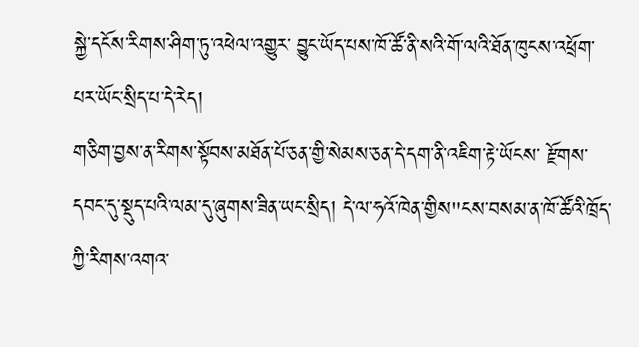སྐྱེ་དངོས་རིགས་ཤིག་ཏུ་འཕེལ་འགྱུར་ བྱུང་ཡོད་པས་ཁོ་ཚོ་ནི་སའི་གོ་ལའི་ཐོན་ཁུངས་འཕྲོག་པར་ཡོང་སྲིད་པ་དེ་རེད།
གཅིག་བྱས་ན་རིགས་སྟོབས་མཐོན་པོ་ཅན་གྱི་སེམས་ཅན་དེ་དག་ནི་འཇིག་རྟེ་ཡོངས་ རྫོགས་དབང་དུ་སྡུད་པའི་ལམ་དུ་ཞུགས་ཟིན་ཡང་སྲིད། དེ་ལ་ཧའོ་ཁེན་གྱིས"ངས་བསམ་ན་ཁོ་ཚོའི་ཁྲོད་ཀྱི་རིགས་འགའ་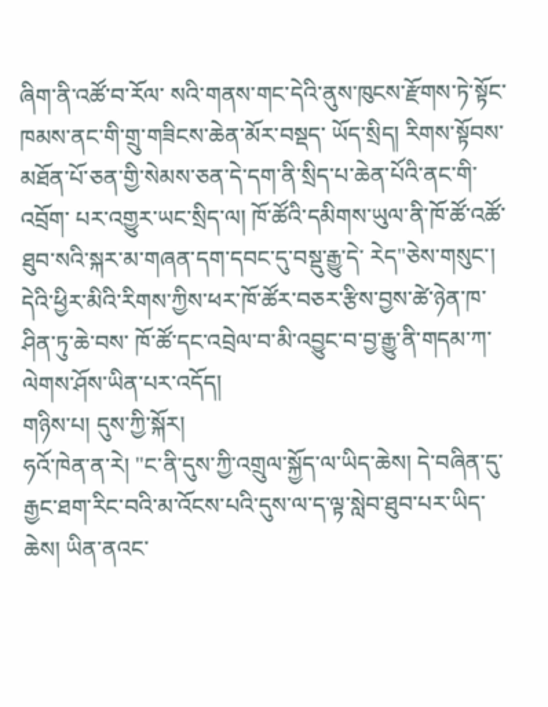ཞིག་ནི་འཚོ་བ་རོལ་ སའི་གནས་གང་དེའི་ནུས་ཁུངས་རྫོགས་ཏེ་སྟོང་ཁམས་ནང་གི་གྲུ་གཟིངས་ཆེན་མོར་བསྡད་ ཡོད་སྲིད། རིགས་སྟོབས་མཐོན་པོ་ཅན་གྱི་སེམས་ཅན་དེ་དག་ནི་སྲིད་པ་ཆེན་པོའི་ནང་གི་འབྲོག་ པར་འགྱུར་ཡང་སྲིད་ལ། ཁོ་ཚོའི་དམིགས་ཡུལ་ནི་ཁོ་ཚོ་འཚོ་ཐུབ་སའི་སྐར་མ་གཞན་དག་དབང་དུ་བསྡུ་རྒྱུ་དེ་ རེད"ཅེས་གསུང་། དེའི་ཕྱིར་མིའི་རིགས་ཀྱིས་ཕར་ཁོ་ཚོར་བཅར་རྩིས་བྱས་ཚེ་ཉེན་ཁ་ཤིན་ཏུ་ཆེ་བས་ ཁོ་ཚོ་དང་འབྲེལ་བ་མི་འབྱུང་བ་བྱ་རྒྱུ་ནི་གདམ་ཀ་ལེགས་ཤོས་ཡིན་པར་འདོད།
གཉིས་པ། དུས་ཀྱི་སྐོར།
ཧའོ་ཁེན་ན་རེ། "ང་ནི་དུས་ཀྱི་འགྲུལ་སྐྱོད་ལ་ཡིད་ཆེས། དེ་བཞིན་དུ་རྒྱང་ཐག་རིང་བའི་མ་འོངས་པའི་དུས་ལ་ད་ལྟ་སླེབ་ཐུབ་པར་ཡིད་ཆེས། ཡིན་ནའང་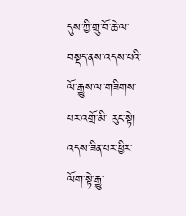དུས་ཀྱི་གྲུ་བོ་ཆེ་ལ་བསྡད་ནས་འདས་པའི་ལོ་རྒྱུས་ལ་གཟིགས་པར་འགྲོ་མི་ རུང་སྟེ། འདས་ཟིན་པར་ཕྱིར་ལོག་སྟེ་རྒྱུ་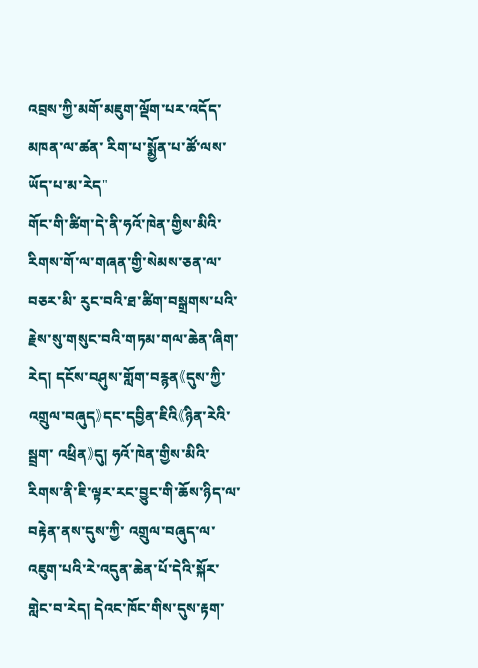འབྲས་ཀྱི་མགོ་མཇུག་ལྡོག་པར་འདོད་མཁན་ལ་ཚན་ རིག་པ་སྨྱོན་པ་ཚོ་ལས་ཡོད་པ་མ་རེད"
གོང་གི་ཚིག་དེ་ནི་ཧའོ་ཁེན་གྱིས་མིའི་རིགས་གོ་ལ་གཞན་གྱི་སེམས་ཅན་ལ་བཅར་མི་ རུང་བའི་ཐ་ཚིག་བསྒྲགས་པའི་རྗེས་སུ་གསུང་བའི་གཏམ་གལ་ཆེན་ཞིག་རེད། དངོས་བཤུས་གློག་བརྙན《དུས་ཀྱི་འགྲུལ་བཞུད》དང་དབྱིན་ཇིའི《ཉིན་རེའི་སྦྲག་ འཕྲིན》དུ། ཧའོ་ཁེན་གྱིས་མིའི་རིགས་ནི་ཇི་ལྟར་རང་བྱུང་གི་ཆོས་ཉིད་ལ་བརྟེན་ནས་དུས་ཀྱི་ འགྲུལ་བཞུད་ལ་འཇུག་པའི་རེ་འདུན་ཆེན་པོ་དེའི་སྐོར་གླེང་བ་རེད། དེའང་ཁོང་གིས་དུས་རྟག་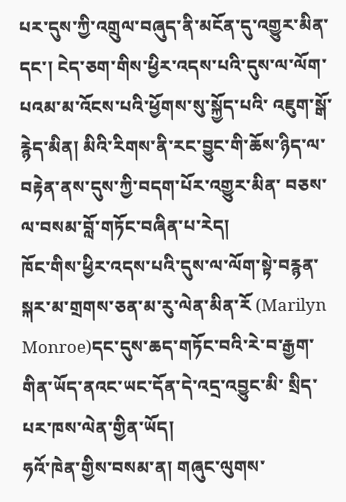པར་དུས་ཀྱི་འགྲུལ་བཞུད་ནི་མངོན་དུ་འགྱུར་མིན་དང་། ངེད་ཅག་གིས་ཕྱིར་འདས་པའི་དུས་ལ་ལོག་པའམ་མ་འོངས་པའི་ཕྱོགས་སུ་སྐྱོད་པའི་ འཇུག་སྒོ་རྙེད་མིན། མིའི་རིགས་ནི་རང་བྱུང་གི་ཆོས་ཉིད་ལ་བརྟེན་ནས་དུས་ཀྱི་བདག་པོར་འགྱུར་མིན་ བཅས་ལ་བསམ་བློ་གཏོང་བཞིན་པ་རེད།
ཁོང་གིས་ཕྱིར་འདས་པའི་དུས་ལ་ལོག་སྟེ་བརྙན་སྐར་མ་གྲགས་ཅན་མ་རུ་ལེན་མིན་རོ (Marilyn Monroe)དང་དུས་ཆད་གཏོང་བའི་རེ་བ་རྒྱག་གིན་ཡོད་ནའང་ཡང་དོན་དེ་འདྲ་འབྱུང་མི་ སྲིད་པར་ཁས་ལེན་གྱིན་ཡོད།
ཧའོ་ཁེན་གྱིས་བསམ་ན། གཞུང་ལུགས་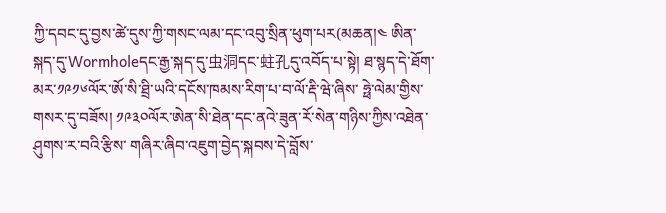ཀྱི་དབང་དུ་བྱས་ཚེ་དུས་ཀྱི་གསང་ལམ་དང་འབུ་སྲིན་ཕུག་པར(མཆན།༤ ཨིན་སྐད་དུ་Wormholeདང་རྒྱ་སྐད་དུ་虫洞དང་蛀孔དུ་འབོད་པ་སྟེ། ཐ་སྙད་དེ་ཐོག་མར་༡༩༡༦ལོར་ཨོ་སི་ཐྲི་ཡའི་དངོས་ཁམས་རིག་པ་བ་ལོ་རྡི་ཝེ་ཞིས་ ཧྥེ་ལེམ་གྱིས་གསར་དུ་བཟོས། ༡༩༣༠ལོར་ཨེན་སི་ཐེན་དང་ནའེ་ཟུན་རོ་སེན་གཉིས་ཀྱིས་འཐེན་ཤུགས་ར་བའི་རྩིས་ གཞིར་ཞིབ་འཇུག་བྱེད་སྐབས་དེ་བློས་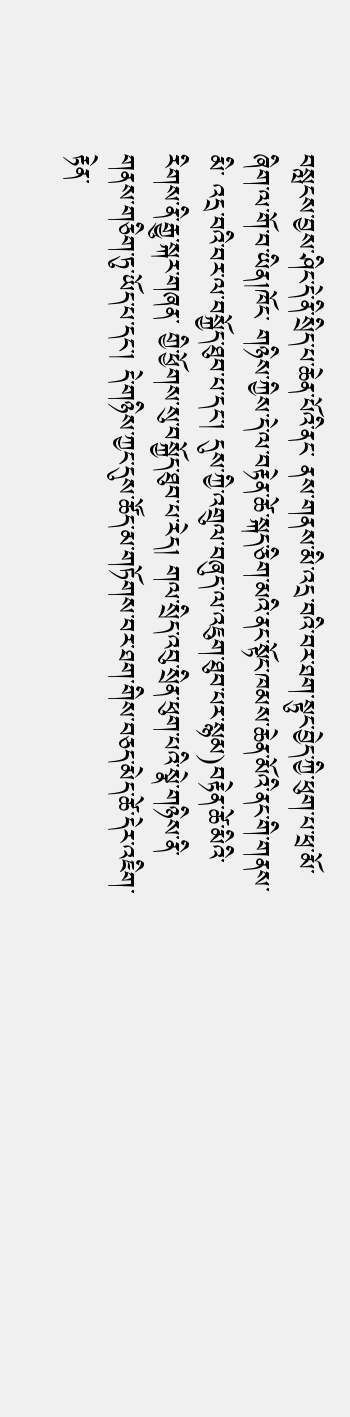བསླངས་བྱས་ཤིང་དེ་ནི་སྲིད་པ་ཆེན་པོའི་ནང་ ནས་གནས་མི་འདྲ་བའི་བར་ཐག་སྟུང་བྱེད་ཀྱི་ཕུག་པ་ཕྲ་མོ་ཞིག་ལ་གོ་བ་ཡིན།ཁོང་ གཉིས་ཀྱིས་དེ་ལ་བརྟེན་ཚེ་སྐད་ཅིག་མའི་ནང་སྟོང་ཁམས་ཆེན་མོའི་ནང་གི་གནས་མི་ འདྲ་བའི་བར་ལ་བསྐྱོད་ཐུབ་པ་དང་། དུས་ཀྱི་འགྲུལ་བཞུད་ལ་འཇུག་ཐུབ་པར་སྙམ)བརྟེན་ཚེ་མིའི་རིགས་ནི་རྒྱུ་སྐར་གཞན་ གྱི་ཕྱོགས་སུ་བསྐྱོད་ཐུབ་པ་རེད། གལ་སྲིད་འབུ་སྲིན་ཕུག་པའི་སྣེ་གཉིས་ནི་གནས་གཅིག་ཏུ་ཡོད་པ་དང་། དེ་གཉིས་ཀྱང་དུས་ཚོད་མ་གཏོགས་བར་ཐག་གིས་བཅད་མེད་ཚེ་དེར་འཇིག་རྟེན་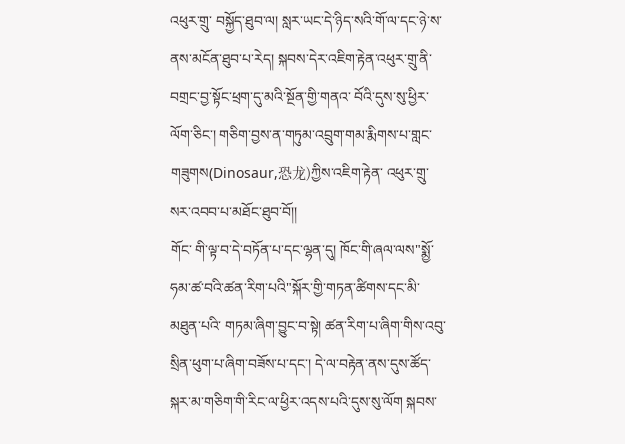འཕུར་གྲུ་ བསྐྱོད་ཐུབ་ལ། སླར་ཡང་དེ་ཉིད་སའི་གོ་ལ་དང་ཉེ་ས་ནས་མངོན་ཐུབ་པ་རེད། སྐབས་དེར་འཇིག་རྟེན་འཕུར་གྲུ་ནི་བགྲང་བྱ་སྟོང་ཕྲག་དུ་མའི་སྔོན་གྱི་གནའ་ བོའི་དུས་སུ་ཕྱིར་ལོག་ཅིང་། གཅིག་བྱས་ན་གཏུམ་འབྲུག་གམ་རྨིགས་པ་གླང་གཟུགས(Dinosaur,恐龙)ཀྱིས་འཇིག་རྟེན་ འཕུར་གྲུ་སར་འབབ་པ་མཐོང་ཐུབ་བོ།།
གོང་ གི་ལྟ་བ་དེ་བཏོན་པ་དང་ལྷན་དུ། ཁོང་གི་ཞལ་ལས"སྨྱོ་ཧམ་ཚ་བའི་ཚན་རིག་པའི"སྐོར་གྱི་གཏན་ཚིགས་དང་མི་མཐུན་པའི་ གཏམ་ཞིག་བྱུང་བ་སྟེ། ཚན་རིག་པ་ཞིག་གིས་འབུ་སྲིན་ཕུག་པ་ཞིག་བཟོས་པ་དང་། དེ་ལ་བརྟེན་ནས་དུས་ཚོད་སྐར་མ་གཅིག་གི་རིང་ལ་ཕྱིར་འདས་པའི་དུས་སུ་ལོག སྐབས་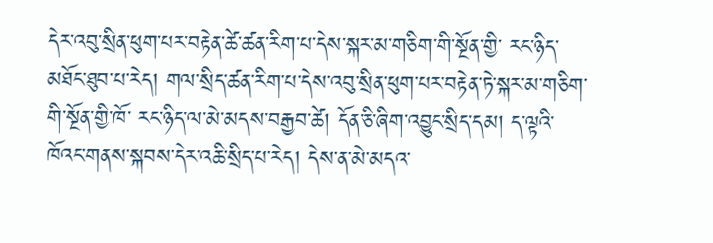དེར་འབུ་སྲིན་ཕུག་པར་བརྟེན་ཚེ་ཚན་རིག་པ་དེས་སྐར་མ་གཅིག་གི་སྔོན་གྱི་ རང་ཉིད་མཐོང་ཐུབ་པ་རེད། གལ་སྲིད་ཚན་རིག་པ་དེས་འབུ་སྲིན་ཕུག་པར་བརྟེན་ཏེ་སྐར་མ་གཅིག་གི་སྔོན་གྱི་ཁོ་ རང་ཉིད་ལ་མེ་མདས་བརྒྱབ་ཚེ། དོན་ཅི་ཞིག་འབྱུང་སྲིད་དམ། ད་ལྟའི་ཁོའང་གནས་སྐབས་དེར་འཆི་སྲིད་པ་རེད། དེས་ན་མེ་མདའ་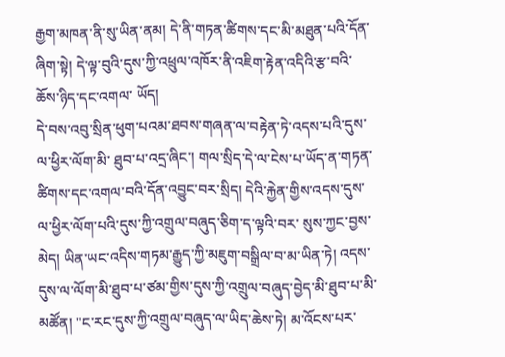རྒྱག་མཁན་ནི་སུ་ཡིན་ནམ། དེ་ནི་གཏན་ཚིགས་དང་མི་མཐུན་པའི་དོན་ཞིག་སྟེ། དེ་ལྟ་བུའི་དུས་ཀྱི་འཕྲུལ་འཁོར་ནི་འཇིག་རྟེན་འདིའི་རྩ་བའི་ཆོས་ཉིད་དང་འགལ་ ཡོད།
དེ་བས་འབུ་སྲིན་ཕུག་པའམ་ཐབས་གཞན་ལ་བརྟེན་ཏེ་འདས་པའི་དུས་ལ་ཕྱིར་ལོག་མི་ ཐུབ་པ་འདྲ་ཞིང་། གལ་སྲིད་དེ་ལ་ངེས་པ་ཡོད་ན་གཏན་ཚིགས་དང་འགལ་བའི་དོན་འབྱུང་བར་སྲིད། དེའི་རྐྱེན་གྱིས་འདས་དུས་ལ་ཕྱིར་ལོག་པའི་དུས་ཀྱི་འགྲུལ་བཞུད་ཅིག་ད་ལྟའི་བར་ སུས་ཀྱང་བྱས་མེད། ཡིན་ཡང་འདིས་གཏམ་རྒྱུད་ཀྱི་མཇུག་བསྒྲིལ་བ་མ་ཡིན་ཏེ། འདས་དུས་ལ་ལོག་མི་ཐུབ་པ་ཙམ་གྱིས་དུས་ཀྱི་འགྲུལ་བཞུད་བྱེད་མི་ཐུབ་པ་མི་མཚོན། "ང་རང་དུས་ཀྱི་འགྲུལ་བཞུད་ལ་ཡིད་ཆེས་ཏེ། མ་འོངས་པར་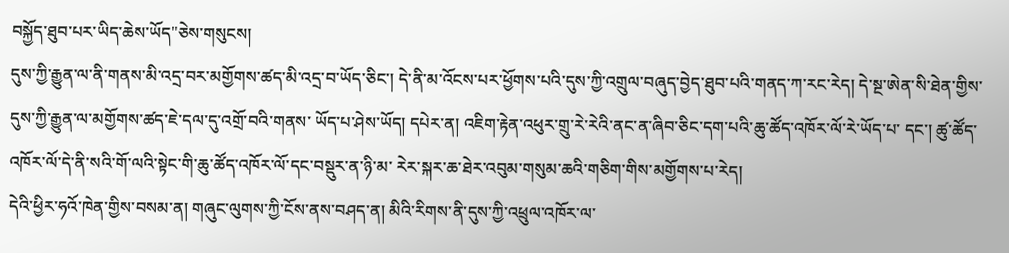བསྐྱོད་ཐུབ་པར་ཡིད་ཆེས་ཡོད"ཅེས་གསུངས།
དུས་ཀྱི་རྒྱུན་ལ་ནི་གནས་མི་འདྲ་བར་མགྱོགས་ཚད་མི་འདྲ་བ་ཡོད་ཅིང་། དེ་ནི་མ་འོངས་པར་ཕྱོགས་པའི་དུས་ཀྱི་འགྲུལ་བཞུད་བྱེད་ཐུབ་པའི་གནད་ཀ་རང་རེད། དེ་སྔ་ཨེན་སི་ཐེན་གྱིས་དུས་ཀྱི་རྒྱུན་ལ་མགྱོགས་ཚད་ཇེ་དལ་དུ་འགྲོ་བའི་གནས་ ཡོད་པ་ཤེས་ཡོད། དཔེར་ན། འཇིག་རྟེན་འཕུར་གྲུ་རེ་རེའི་ནང་ན་ཞིབ་ཅིང་དག་པའི་ཆུ་ཚོད་འཁོར་ལོ་རེ་ཡོད་པ་ དང་། ཚུ་ཚོད་འཁོར་ལོ་དེ་ནི་སའི་གོ་ལའི་སྟེང་གི་ཆུ་ཚོད་འཁོར་ལོ་དང་བསྡུར་ན་ཉི་མ་ རེར་སྐར་ཆ་ཐེར་འབུམ་གསུམ་ཆའི་གཅིག་གིས་མགྱོགས་པ་རེད།
དེའི་ཕྱིར་ཧའོ་ཁེན་གྱིས་བསམ་ན། གཞུང་ལུགས་ཀྱི་ངོས་ནས་བཤད་ན། མིའི་རིགས་ནི་དུས་ཀྱི་འཕྲུལ་འཁོར་ལ་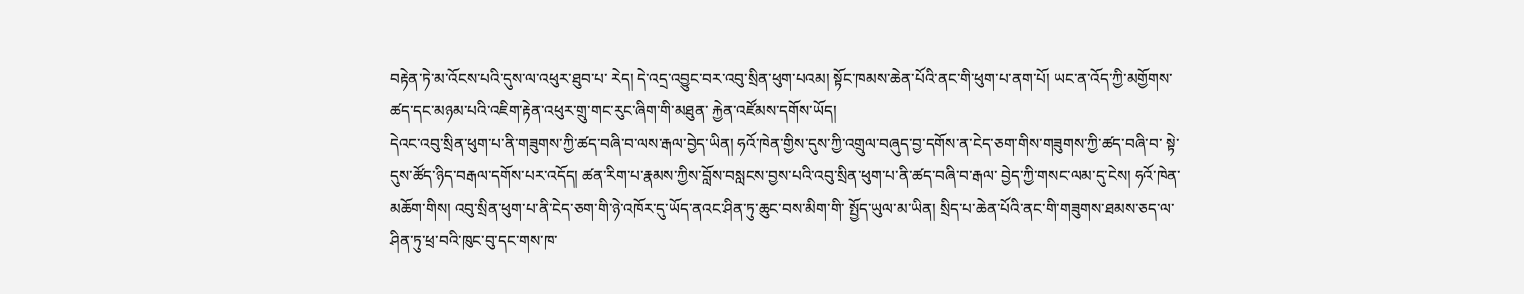བརྟེན་ཏེ་མ་འོངས་པའི་དུས་ལ་འཕུར་ཐུབ་པ་ རེད། དེ་འདྲ་འབྱུང་བར་འབུ་སྲིན་ཕུག་པའམ། སྟོང་ཁམས་ཆེན་པོའི་ནང་གི་ཕུག་པ་ནག་པོ། ཡང་ན་འོད་ཀྱི་མགྱོགས་ཚད་དང་མཉམ་པའི་འཇིག་རྟེན་འཕུར་གྲུ་གང་རུང་ཞིག་གི་མཐུན་ རྐྱེན་འཛོམས་དགོས་ཡོད།
དེའང་འབུ་སྲིན་ཕུག་པ་ནི་གཟུགས་ཀྱི་ཚད་བཞི་བ་ལས་རྒལ་བྱེད་ཡིན། ཧའོ་ཁེན་གྱིས་དུས་ཀྱི་འགྲུལ་བཞུད་བྱ་དགོས་ན་ངེད་ཅག་གིས་གཟུགས་ཀྱི་ཚད་བཞི་བ་ སྟེ་དུས་ཚོད་ཉིད་བརྒལ་དགོས་པར་འདོད། ཚན་རིག་པ་རྣམས་ཀྱིས་བློས་བསླངས་བྱས་པའི་འབུ་སྲིན་ཕུག་པ་ནི་ཚད་བཞི་བ་རྒལ་ བྱེད་ཀྱི་གསང་ལམ་དུ་ངེས། ཧའོ་ཁེན་མཆོག་གིས། འབུ་སྲིན་ཕུག་པ་ནི་ངེད་ཅག་གི་ཉེ་འཁོར་དུ་ཡོད་ནའང་ཤིན་ཏུ་ཆུང་བས་མིག་གི་ སྤྱོད་ཡུལ་མ་ཡིན། སྲིད་པ་ཆེན་པོའི་ནང་གི་གཟུགས་ཐམས་ཅད་ལ་ཤིན་ཏུ་ཕྲ་བའི་ཁུང་བུ་དང་གས་ཁ་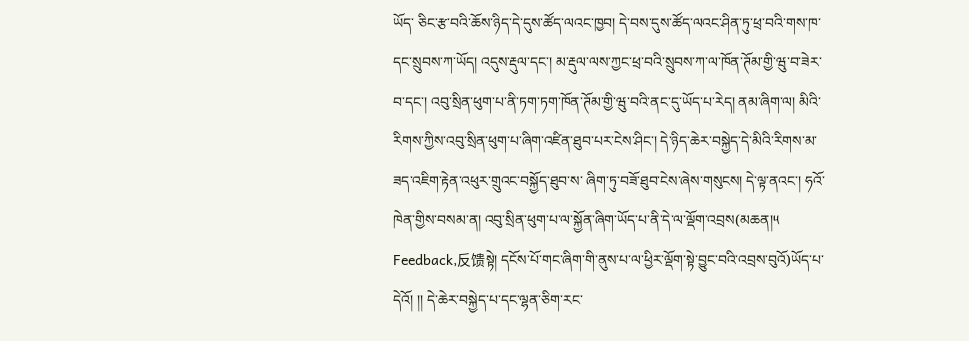ཡོད་ ཅིང་རྩ་བའི་ཆོས་ཉིད་དེ་དུས་ཚོད་ལའང་ཁྱབ། དེ་བས་དུས་ཚོད་ལའང་ཤིན་ཏུ་ཕྲ་བའི་གས་ཁ་དང་སྲུབས་ཀ་ཡོད། འདུས་རྡུལ་དང་། མ་རྡུལ་ལས་ཀྱང་ཕྲ་བའི་སྲུབས་ཀ་ལ་ཁོན་ཊོམ་གྱི་ཝུ་བ་ཟེར་བ་དང་། འབུ་སྲིན་ཕུག་པ་ནི་ཏག་ཏག་ཁོན་ཊོམ་གྱི་ཝུ་བའི་ནང་དུ་ཡོད་པ་རེད། ནམ་ཞིག་ལ། མིའི་རིགས་ཀྱིས་འབུ་སྲིན་ཕུག་པ་ཞིག་འཛིན་ཐུབ་པར་ངེས་ཤིང་། དེ་ཉིད་ཆེར་བསྐྱེད་དེ་མིའི་རིགས་མ་ཟད་འཇིག་རྟེན་འཕུར་གྲུའང་བསྐྱོད་ཐུབ་ས་ ཞིག་ཏུ་བཟོ་ཐུབ་ངེས་ཞེས་གསུངས། དེ་ལྟ་ནའང་། ཧའོ་ཁེན་གྱིས་བསམ་ན། འབུ་སྲིན་ཕུག་པ་ལ་སྐྱོན་ཞིག་ཡོད་པ་ནི་དེ་ལ་ལྡོག་འབྲས(མཆན།༥ Feedback,反馈སྟེ། དངོས་པོ་གང་ཞིག་གི་ནུས་པ་ལ་ཕྱིར་ལྡོག་སྟེ་བྱུང་བའི་འབྲས་བུའོ)ཡོད་པ་དེའོ། །། དེ་ཆེར་བསྐྱེད་པ་དང་ལྷན་ཅིག་རང་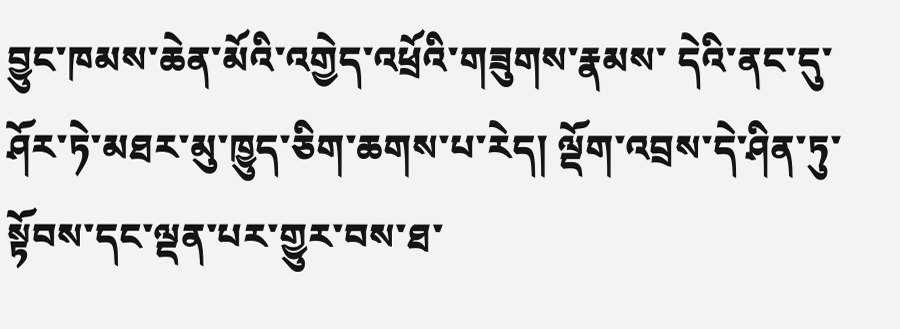བྱུང་ཁམས་ཆེན་མོའི་འགྱེད་འཕྲོའི་གཟུགས་རྣམས་ དེའི་ནང་དུ་ཤོར་ཏེ་མཐར་མུ་ཁྱུད་ཅིག་ཆགས་པ་རེད། ལྡོག་འབྲས་དེ་ཤིན་ཏུ་སྟོབས་དང་ལྡན་པར་གྱུར་བས་ཐ་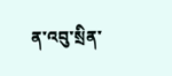ན་འབུ་སྲིན་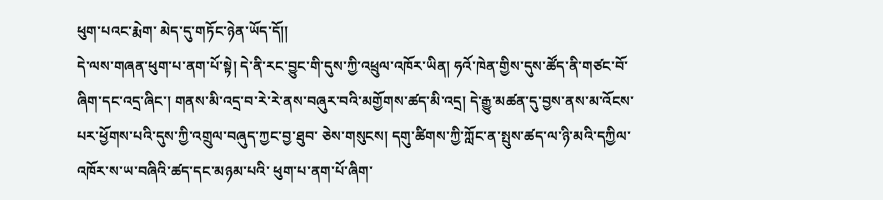ཕུག་པའང་རྨེག་ མེད་དུ་གཏོང་ཉེན་ཡོད་དོ།།
དེ་ལས་གཞན་ཕུག་པ་ནག་པོ་སྟེ། དེ་ནི་རང་བྱུང་གི་དུས་ཀྱི་འཕྲུལ་འཁོར་ཡིན། ཧའོ་ཁེན་གྱིས་དུས་ཚོད་ནི་གཙང་བོ་ཞིག་དང་འདྲ་ཞིང་། གནས་མི་འདྲ་བ་རེ་རེ་ནས་བཞུར་བའི་མགྱོགས་ཚད་མི་འདྲ། དེ་རྒྱུ་མཚན་དུ་བྱས་ནས་མ་འོངས་པར་ཕྱོགས་པའི་དུས་ཀྱི་འགྲུལ་བཞུད་ཀྱང་བྱ་ཐུབ་ ཅེས་གསུངས། དགུ་ཚིགས་ཀྱི་ཀློང་ན་སྤུས་ཚད་ལ་ཉི་མའི་དཀྱིལ་འཁོར་ས་ཡ་བཞིའི་ཚད་དང་མཉམ་པའི་ ཕུག་པ་ནག་པོ་ཞིག་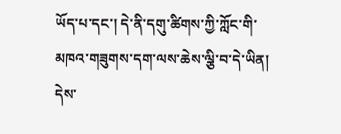ཡོད་པ་དང་། དེ་ནི་དགུ་ཚིགས་ཀྱི་ཀློང་གི་མཁའ་གཟུགས་དག་ལས་ཆེས་ལྕི་བ་དེ་ཡིན། དེས་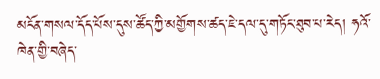མངོན་གསལ་དོད་པོས་དུས་ཚོད་ཀྱི་མགྱོགས་ཚད་ཇེ་དལ་དུ་གཏོང་ཐུབ་པ་རེད། ཧའོ་ཁེན་གྱི་བཞེད་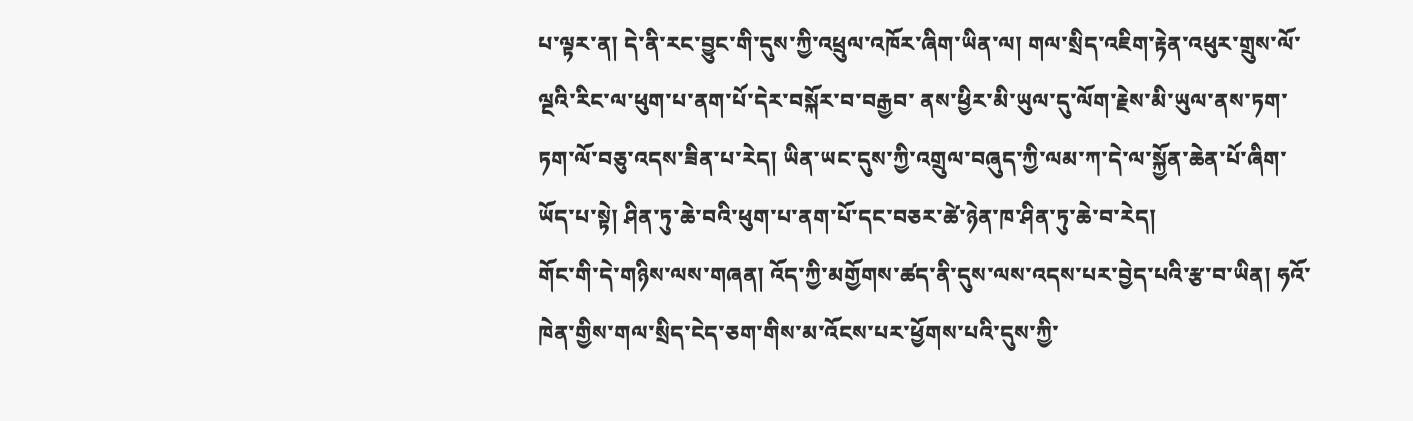པ་ལྟར་ན། དེ་ནི་རང་བྱུང་གི་དུས་ཀྱི་འཕྲུལ་འཁོར་ཞིག་ཡིན་ལ། གལ་སྲིད་འཇིག་རྟེན་འཕུར་གྲུས་ལོ་ལྔའི་རིང་ལ་ཕུག་པ་ནག་པོ་དེར་བསྐོར་བ་བརྒྱབ་ ནས་ཕྱིར་མི་ཡུལ་དུ་ལོག་རྗེས་མི་ཡུལ་ནས་ཏག་ཏག་ལོ་བཅུ་འདས་ཟིན་པ་རེད། ཡིན་ཡང་དུས་ཀྱི་འགྲུལ་བཞུད་ཀྱི་ལམ་ཀ་དེ་ལ་སྐྱོན་ཆེན་པོ་ཞིག་ཡོད་པ་སྟེ། ཤིན་ཏུ་ཆེ་བའི་ཕུག་པ་ནག་པོ་དང་བཅར་ཚེ་ཉེན་ཁ་ཤིན་ཏུ་ཆེ་བ་རེད།
གོང་གི་དེ་གཉིས་ལས་གཞན། འོད་ཀྱི་མགྱོགས་ཚད་ནི་དུས་ལས་འདས་པར་བྱེད་པའི་རྩ་བ་ཡིན། ཧའོ་ཁེན་གྱིས་གལ་སྲིད་ངེད་ཅག་གིས་མ་འོངས་པར་ཕྱོགས་པའི་དུས་ཀྱི་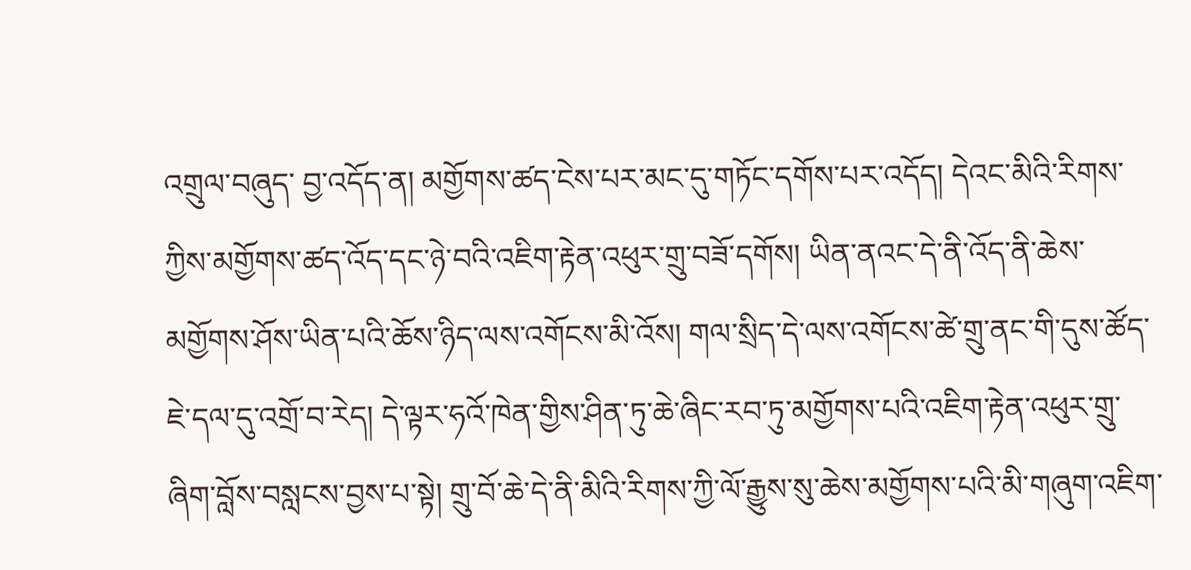འགྲུལ་བཞུད་ བྱ་འདོད་ན། མགྱོགས་ཚད་ངེས་པར་མང་དུ་གཏོང་དགོས་པར་འདོད། དེའང་མིའི་རིགས་ཀྱིས་མགྱོགས་ཚད་འོད་དང་ཉེ་བའི་འཇིག་རྟེན་འཕུར་གྲུ་བཟོ་དགོས། ཡིན་ནའང་དེ་ནི་འོད་ནི་ཆེས་མགྱོགས་ཤོས་ཡིན་པའི་ཆོས་ཉིད་ལས་འགོངས་མི་འོས། གལ་སྲིད་དེ་ལས་འགོངས་ཚེ་གྲུ་ནང་གི་དུས་ཚོད་ཇེ་དལ་དུ་འགྲོ་བ་རེད། དེ་ལྟར་ཧའོ་ཁེན་གྱིས་ཤིན་ཏུ་ཆེ་ཞིང་རབ་ཏུ་མགྱོགས་པའི་འཇིག་རྟེན་འཕུར་གྲུ་ ཞིག་བློས་བསླངས་བྱས་པ་སྟེ། གྲུ་བོ་ཆེ་དེ་ནི་མིའི་རིགས་ཀྱི་ལོ་རྒྱུས་སུ་ཆེས་མགྱོགས་པའི་མི་གཞུག་འཇིག་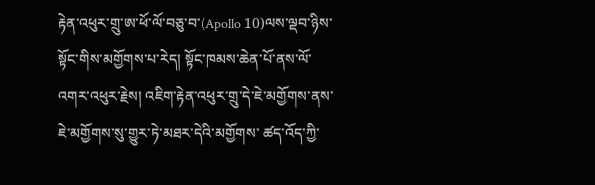རྟེན་འཕུར་གྲུ་ཨ་ཕོ་ལོ་བཅུ་བ་(Apollo 10)ལས་ལྡབ་ཉིས་སྟོང་གིས་མགྱོགས་པ་རེད། སྟོང་ཁམས་ཆེན་པོ་ནས་ལོ་འགར་འཕུར་རྗེས། འཇིག་རྟེན་འཕུར་གྲུ་དེ་ཇེ་མགྱོགས་ནས་ཇེ་མགྱོགས་སུ་གྱུར་ཏེ་མཐར་དེའི་མགྱོགས་ ཚད་འོད་ཀྱི་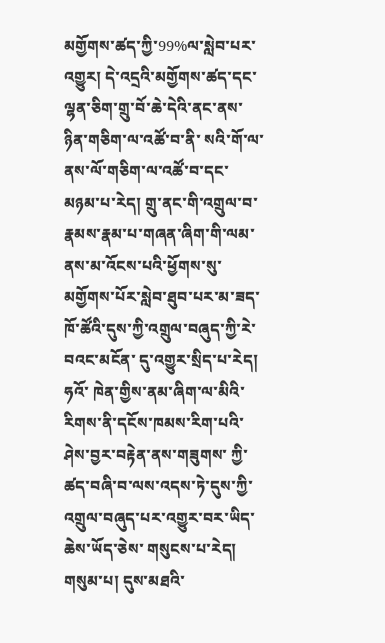མགྱོགས་ཚད་ཀྱི་99%ལ་སླེབ་པར་འགྱུར། དེ་འདྲའི་མགྱོགས་ཚད་དང་ལྷན་ཅིག་གྲུ་བོ་ཆེ་དེའི་ནང་ནས་ཉིན་གཅིག་ལ་འཚོ་བ་ནི་ སའི་གོ་ལ་ནས་ལོ་གཅིག་ལ་འཚོ་བ་དང་མཉམ་པ་རེད། གྲུ་ནང་གི་འགྲུལ་བ་རྣམས་རྣམ་པ་གཞན་ཞིག་གི་ལམ་ནས་མ་འོངས་པའི་ཕྱོགས་སུ་ མགྱོགས་པོར་སླེབ་ཐུབ་པར་མ་ཟད་ཁོ་ཚོའི་དུས་ཀྱི་འགྲུལ་བཞུད་ཀྱི་རེ་བའང་མངོན་ དུ་འགྱུར་སྲིད་པ་རེད།
ཧའོ་ ཁེན་གྱིས་ནམ་ཞིག་ལ་མིའི་རིགས་ནི་དངོས་ཁམས་རིག་པའི་ཤེས་བྱར་བརྟེན་ནས་གཟུགས་ ཀྱི་ཚད་བཞི་བ་ལས་འདས་ཏེ་དུས་ཀྱི་འགྲུལ་བཞུད་པར་འགྱུར་བར་ཡིད་ཆེས་ཡོད་ཅེས་ གསུངས་པ་རེད།
གསུམ་པ། དུས་མཐའི་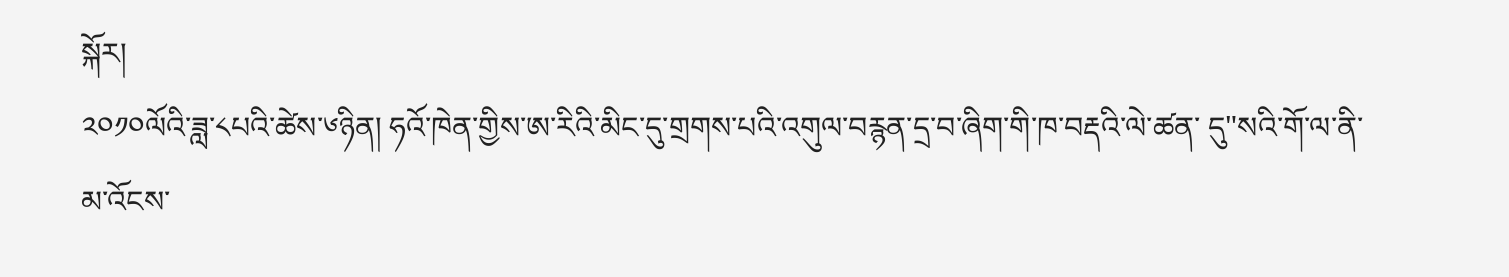སྐོར།
༢༠༡༠ལོའི་ཟླ་༨པའི་ཚེས་༦ཉིན། ཧའོ་ཁེན་གྱིས་ཨ་རིའི་མིང་དུ་གྲགས་པའི་འགུལ་བརྙན་དྲ་བ་ཞིག་གི་ཁ་བརྡའི་ལེ་ཚན་ དུ"སའི་གོ་ལ་ནི་མ་འོངས་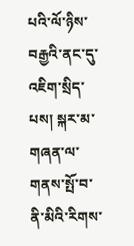པའི་ལོ་ཉིས་བརྒྱའི་ནང་དུ་འཇིག་སྲིད་པས། སྐར་མ་གཞན་ལ་གནས་སྤོ་བ་ནི་མིའི་རིགས་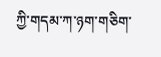ཀྱི་གདམ་ཀ་ཉག་གཅིག་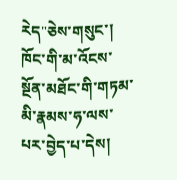རེད"ཅེས་གསུང་།
ཁོང་གི་མ་འོངས་སྔོན་མཐོང་གི་གཏམ་མི་རྣམས་ཧ་ལས་པར་བྱེད་པ་དེས།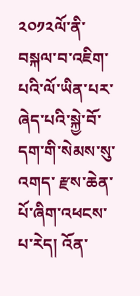༢༠༡༢ལོ་ནི་བསྐལ་བ་འཇིག་པའི་ལོ་ཡིན་པར་ཞེད་པའི་སྐྱེ་བོ་དག་གི་སེམས་སུ་འགད་ རྫས་ཆེན་པོ་ཞིག་འཕངས་པ་རེད། འོན་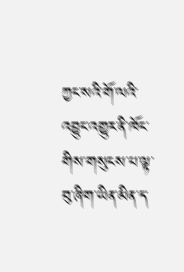ཀྱང་སའི་གོ་ལའི་འབྱུང་འགྱུར་ནི་ཁོང་གིས་གསུངས་པ་ལྟ་བུ་ཞིག་ཡིན་མིན་ད་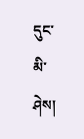དུང་མི་ཤེས།